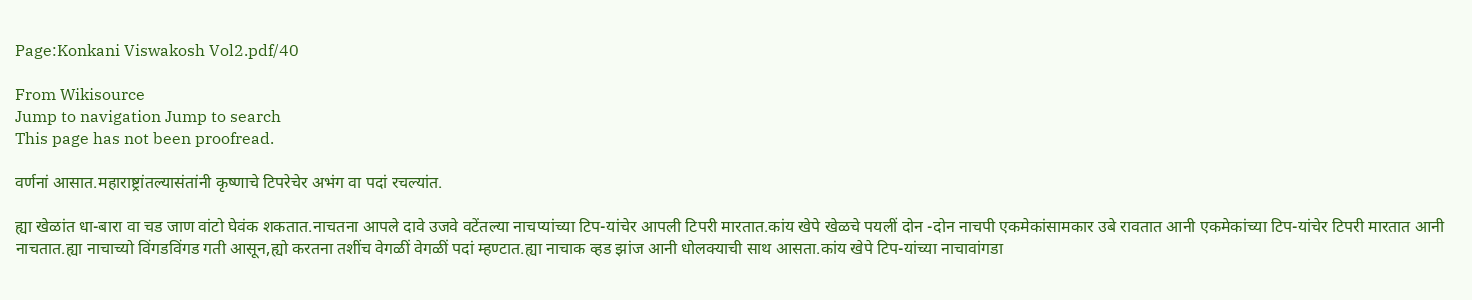Page:Konkani Viswakosh Vol2.pdf/40

From Wikisource
Jump to navigation Jump to search
This page has not been proofread.

वर्णनां आसात.महाराष्ट्रांतल्यासंतांनी कृष्णाचे टिपरेचेर अभंग वा पदां रचल्यांत.

ह्या खेळांत धा-बारा वा चड जाण वांटो घेवंक शकतात.नाचतना आपले दावे उजवे वटेंतल्या नाचप्यांच्या टिप-यांचेर आपली टिपरी मारतात.कांय खेपे खेळचे पयलीं दोन -दोन नाचपी एकमेकांसामकार उबे रावतात आनी एकमेकांच्या टिप-यांचेर टिपरी मारतात आनी नाचतात.ह्या नाचाच्यो विंगडविंगड गती आसून,ह्यो करतना तशींच वेगळीं वेगळीं पदां म्हण्टात.ह्या नाचाक व्हड झांज आनी धोलक्याची साथ आसता.कांय खेपे टिप-यांच्या नाचावांगडा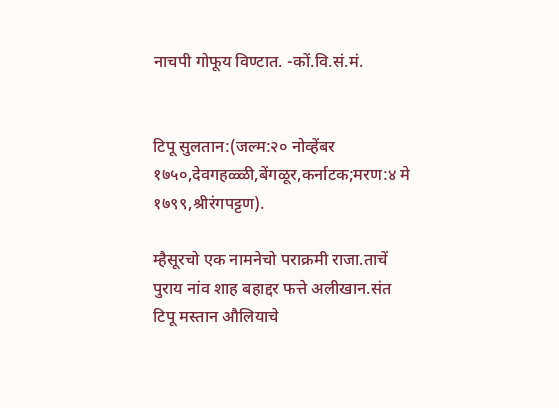नाचपी गोफूय विण्टात. -कों.वि.सं.मं.


टिपू सुलतान:(जल्म:२० नोव्हेंबर १७५०,देवगहळ्ळी,बेंगळूर,कर्नाटक;मरण:४ मे १७९९,श्रीरंगपट्टण).

म्हैसूरचो एक नामनेचो पराक्रमी राजा.ताचें पुराय नांव शाह बहाद्दर फत्ते अलीखान.संत टिपू मस्तान औलियाचे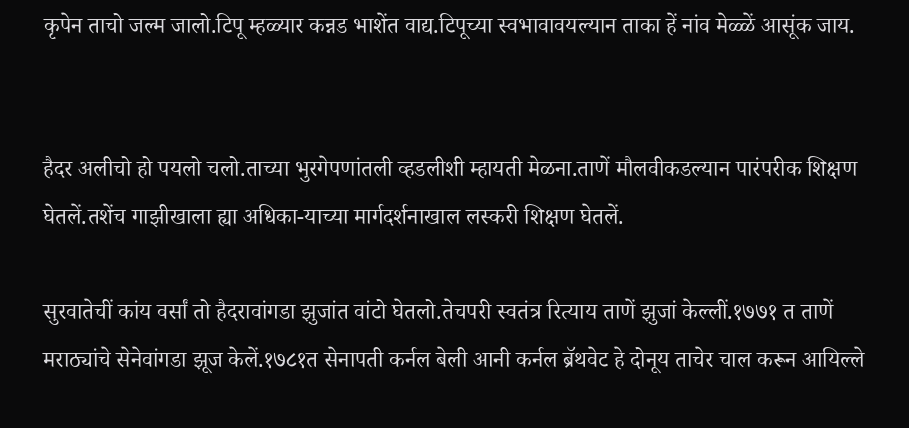कृपेन ताचो जल्म जालो.टिपू म्हळ्यार कन्नड भाशेंत वाद्य.टिपूच्या स्वभावावयल्यान ताका हें नांव मेळ्ळें आसूंक जाय.


हैदर अलीचो हो पयलो चलो.ताच्या भुरगेपणांतली व्हडलीशी म्हायती मेळना.ताणें मौलवीकडल्यान पारंपरीक शिक्षण घेतलें.तशेंच गाझीखाला ह्या अधिका-याच्या मार्गदर्शनाखाल लस्करी शिक्षण घेतलें.

सुरवातेचीं कांय वर्सां तो हैदरावांगडा झुजांत वांटो घेतलो.तेचपरी स्वतंत्र रित्याय ताणें झुजां केल्लीं.१७७१ त ताणें मराठ्यांचे सेनेवांगडा झूज केलें.१७८१त सेनापती कर्नल बेली आनी कर्नल ब्रॅथवेट हे दोनूय ताचेर चाल करून आयिल्ले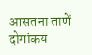आसतना ताणें दोगांकय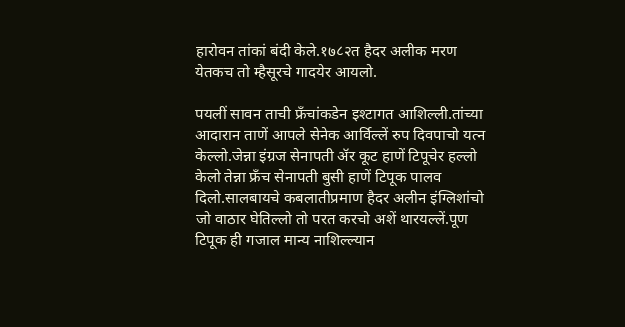हारोवन तांकां बंदी केले.१७८२त हैदर अलीक मरण येतकच तो म्हैसूरचे गादयेर आयलो.

पयलीं सावन ताची फ्रॅंचांकडेन इश्टागत आशिल्ली.तांच्या आदारान ताणें आपले सेनेक आर्विल्लें रुप दिवपाचो यत्न केल्लो.जेन्ना इंग्रज सेनापती ॲर कूट हाणें टिपूचेर हल्लो केलो तेन्ना फ्रॅंच सेनापती बुसी हाणें टिपूक पालव दिलो.सालबायचे कबलातीप्रमाण हैदर अलीन इंग्लिशांचो जो वाठार घेतिल्लो तो परत करचो अशें थारयल्लें.पूण टिपूक ही गजाल मान्य नाशिल्ल्यान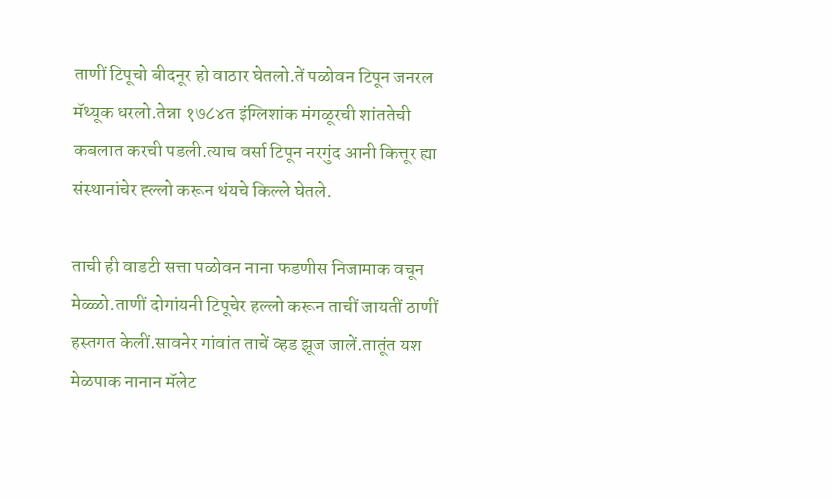ताणीं टिपूचो बीदनूर हो वाठार घेतलो.तें पळोवन टिपून जनरल मॅथ्यूक धरलो.तेन्ना १७८४त इंग्लिशांक मंगळूरची शांततेची कबलात करची पडली.त्याच वर्सा टिपून नरगुंद आनी कित्तूर ह्या संस्थानांचेर ह्ल्लो करून थंयचे किल्ले घेतले.

ताची ही वाडटी सत्ता पळोवन नाना फडणीस निजामाक वचून मेळ्ळो.ताणीं दोगांयनी टिपूचेर हल्लो करून ताचीं जायतीं ठाणीं हस्तगत केलीं.सावनेर गांवांत ताचें व्हड झूज जालें.तातूंत यश मेळपाक नानान मॅलेट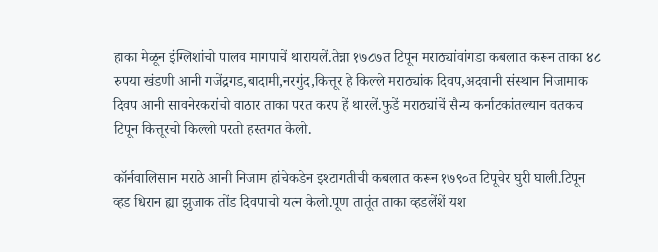हाका मेळून इंग्लिशांचो पालव मागपाचें थारायलें.तेन्ना १७८७त टिपून मराठ्यांवांगडा कबलात करून ताका ४८ रुपया खंडणी आनी गजेंद्रगड,बादामी,नरगुंद,कित्तूर हे किल्ले मराठ्यांक दिवप,अदवानी संस्थान निजामाक दिवप आनी सावनेरकरांचो वाठार ताका परत करप हें थारलें.फुडें मराठ्यांचें सैन्य कर्नाटकांतल्यान वतकच टिपून कित्तूरचो किल्लो परतो हस्तगत केलो.

कॉर्नवालिसान मराठे आनी निजाम हांचेकडेन इश्टागतीची कबलात करून १७९०त टिपूचेर घुरी घाली.टिपून व्हड धिरान ह्या झुजाक तोंड दिवपाचो यत्न केलो.पूण तातूंत ताका व्हडलेंशें यश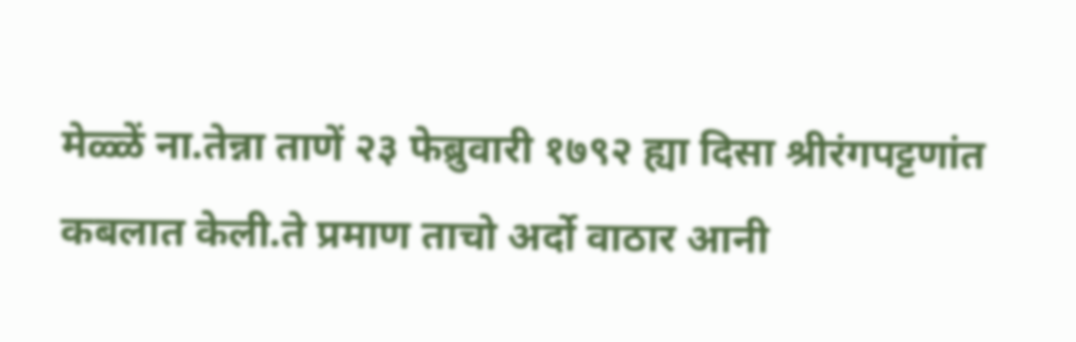मेळ्ळें ना.तेन्ना ताणें २३ फेब्रुवारी १७९२ ह्या दिसा श्रीरंगपट्टणांत कबलात केली.ते प्रमाण ताचो अर्दो वाठार आनी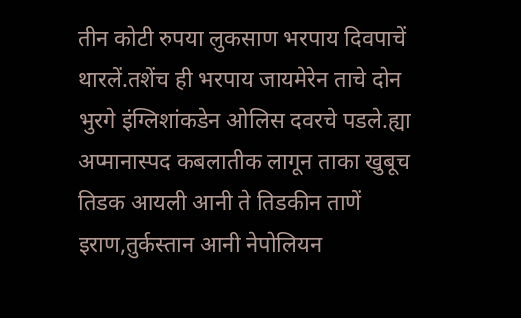तीन कोटी रुपया लुकसाण भरपाय दिवपाचें थारलें.तशेंच ही भरपाय जायमेरेन ताचे दोन भुरगे इंग्लिशांकडेन ओलिस दवरचे पडले.ह्या अप्मानास्पद कबलातीक लागून ताका खुबूच तिडक आयली आनी ते तिडकीन ताणें इराण,तुर्कस्तान आनी नेपोलियन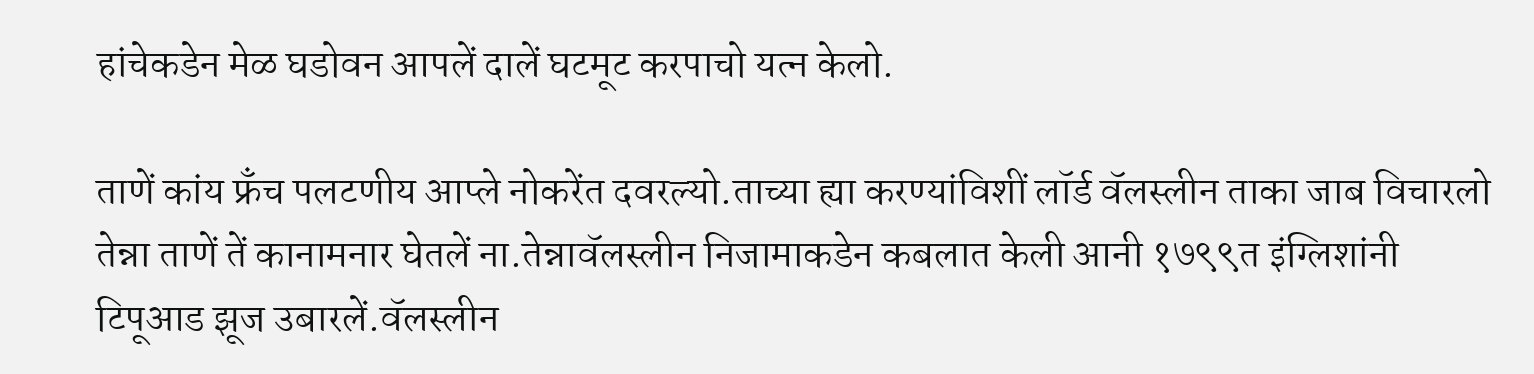हांचेकडेन मेळ घडोवन आपलें दालें घटमूट करपाचो यत्न केलो.

ताणें कांय फ्रॅंच पलटणीय आप्ले नोकरेंत दवरल्यो.ताच्या ह्या करण्यांविशीं लॉर्ड वॅलस्लीन ताका जाब विचारलो तेन्ना ताणें तें कानामनार घेतलें ना.तेन्नावॅलस्लीन निजामाकडेन कबलात केली आनी १७९९त इंग्लिशांनी टिपूआड झूज उबारलें.वॅलस्लीन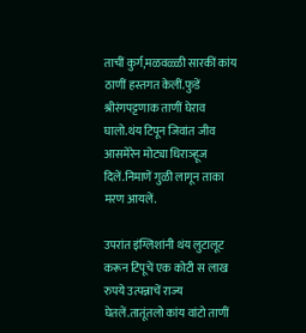ताचीं कुर्ग,मळवळ्ळी सारकीं कांय ठाणीं हस्तगत केलीं.फुडें श्रीरंगपट्टणाक ताणीं घेराव घालो.थंय टिपून जिवांत जीव आसमेरेन मोट्या धिराञ्हूज दिलें.निमाणें गुळी लागून ताका मरण आयलें.

उपरांत इंग्लिशांनी थंय लुटालूट करून टिपूचें एक कोटी स लाख रुपये उत्पन्नाचें राज्य घेतलें.तातूंतलो कांय वांटो ताणीं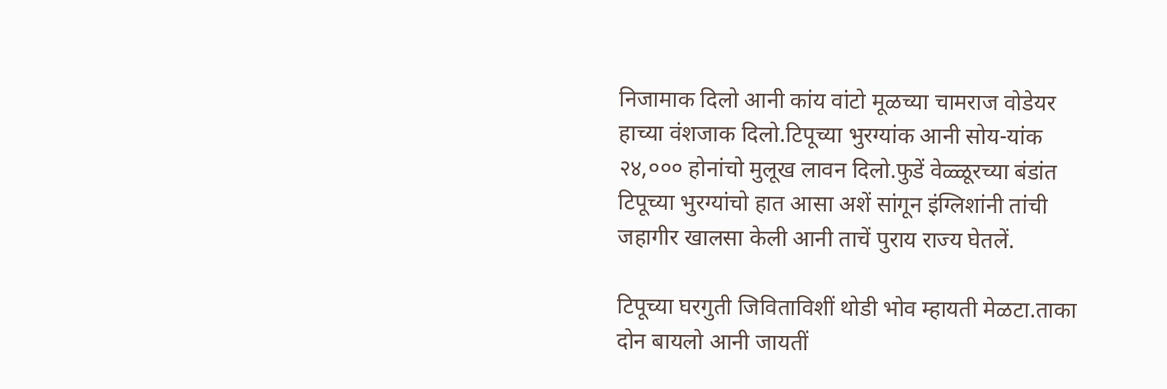निजामाक दिलो आनी कांय वांटो मूळच्या चामराज वोडेयर हाच्या वंशजाक दिलो.टिपूच्या भुरग्यांक आनी सोय-यांक २४,००० होनांचो मुलूख लावन दिलो.फुडें वेळ्ळूरच्या बंडांत टिपूच्या भुरग्यांचो हात आसा अशें सांगून इंग्लिशांनी तांची जहागीर खालसा केली आनी ताचें पुराय राज्य घेतलें.

टिपूच्या घरगुती जिविताविशीं थोडी भोव म्हायती मेळटा.ताका दोन बायलो आनी जायतीं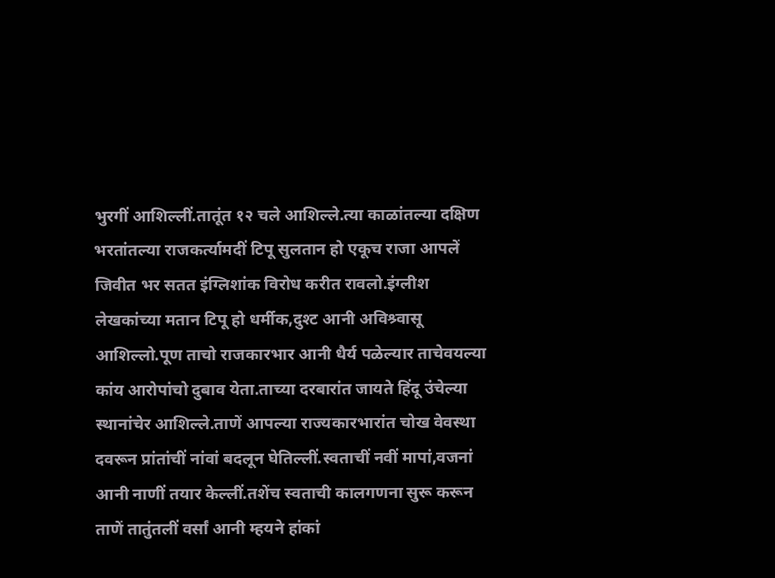भुरगीं आशिल्लीं.तातूंत १२ चले आशिल्ले.त्या काळांतल्या दक्षिण भरतांतल्या राजकर्त्यामदीं टिपू सुलतान हो एकूच राजा आपलें जिवीत भर सतत इंग्लिशांक विरोध करीत रावलो.इंग्लीश लेखकांच्या मतान टिपू हो धर्मीक,दुश्ट आनी अविश्र्वासू आशिल्लो.पूण ताचो राजकारभार आनी धैर्य पळेल्यार ताचेवयल्या कांय आरोपांचो दुबाव येता.ताच्या दरबारांत जायते हिंदू उंचेल्या स्थानांचेर आशिल्ले.ताणें आपल्या राज्यकारभारांत चोख वेवस्था दवरून प्रांतांचीं नांवां बदलून घेतिल्लीं.स्वताचीं नवीं मापां,वजनां आनी नाणीं तयार केल्लीं.तशेंच स्वताची कालगणना सुरू करून ताणें तातुंतलीं वर्सां आनी म्हयने हांकां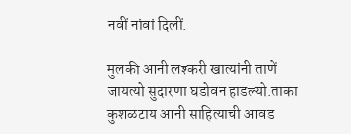नवीं नांवां दिलीं.

मुलकी आनी लश्करी खात्यांनी ताणें जायत्यो सुदारणा घडोवन हाडल्यो.ताका कुशळटाय आनी साहित्याची आवड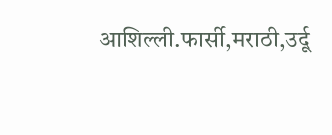आशिल्ली.फार्सी,मराठी,उर्दू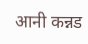आनी कन्नड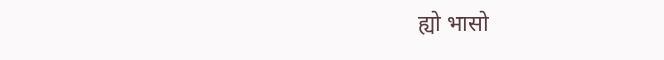ह्यो भासो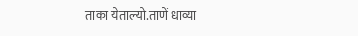ताका येताल्यो.ताणें धाव्या